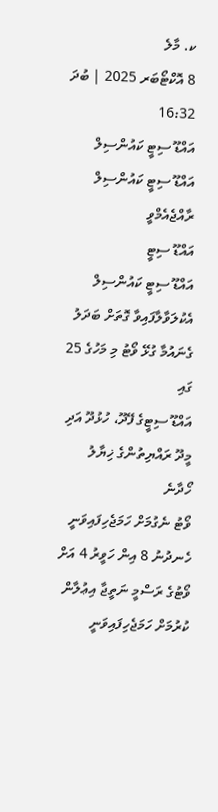ކ. މާލެ
8 އޮކްޓޯބަރ 2025 | ބުދަ 16:32
އައްޑޫ ސިޓީ ކައުންސިލް
އައްޑޫ ސިޓީ ކައުންސިލް
ރާއްޖެއެމްވީ
އައްޑޫ ސިޓީ
އައްޑޫ ސިޓީ ކައުންސިލް އެކުލަވާލާފައިވާ ގޮތަށް ބަދަލު ގެނައުމާ ގުޅޭ ވޯޓު މި މަހުގެ 25 ގައި
އައްޑޫ ސިޓީގެ ފޭދޫ، ހުޅުދޫ އަދި މީދޫ ރައްޔިތުންގެ ޚިޔާލު ހޯދާނެ
ވޯޓު ނެގުމަށް ހަމަޖެހިފައިވަނީ ހެނދުނު 8 އިން ހަވީރު 4 އަށް
ވޯޓުގެ ރަސްމީ ނަތީޖާ އިޢުލާން ކުރުމަށް ހަމަޖެހިފައިވަނީ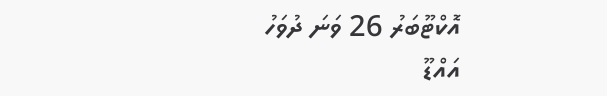އޮކްޓޫބަރު 26 ވަނަ ދުވަހު
އައްޑޫ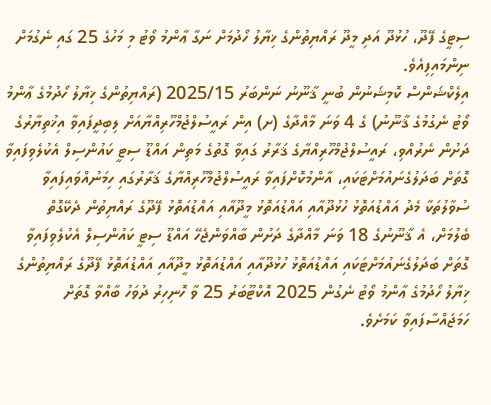ސިޓީގެ ފޭދޫ، ހުޅުދޫ އަދި މީދޫ ރައްޔިތުންގެ ޚިޔާލު ހޯދުމަށް ނަގާ ޢާންމު ވޯޓު މި މަހުގެ 25 ގައި ނެގުމަށް ނިންމައިފިއެވެ.
އިލެކްޝަންސް ކޮމިޝަނުން ބުނީ ޤާނޫނު ނަންބަރު 2025/15 (ރައްޔިތުންގެ ޚިޔާލު ހޯދުމުގެ ޢާންމު ވޯޓު ނެގުމުގެ ޤާނޫނު) ގެ 4 ވަނަ މާއްދާގެ (ށ) އިން ރައީސުލްޖުމްހޫރިއްޔާއަށް ލިބިދީފައިވާ އިޚުތިޔާރުގެ ދަށުން ނެރުއްވި، ރައީސުލްޖުމްހޫރިއްޔާގެ ޤަރާރު ގައިވާ ގޮތުގެ މަތިން އައްޑޫ ސިޓީ ކައުންސިލް އެކުލެވިފައިވާ ގޮތަށް ބަދަލުގެނައުމަށްޓަކައި، އާންމުކޮށްފައިވާ ރައީސުލްޖުމްހޫރިއްޔާގެ ޤަރާރުގައި ހިމަނުއްވައިފައިވާ ސުވާލުތަކާ މެދު އައްޑުއަތޮޅު ހުޅުދޫއާއި އައްޑުއަތޮޅު މީދޫއާއި އައްޑުއަތޮޅު ފޭދޫގެ ރައްޔިތުން ދެކޭގޮތް ބެލުމަށް، އެ ޤާނޫނުގެ 18 ވަނަ މާއްދާގެ ދަށުން ބާއްވަންޖެހޭ އައްޑޫ ސިޓީ ކައުންސިލް އެކުލެވިފައިވާ ގޮތަށް ބަދަލުގެނައުމަށްޓަކައި އައްޑުއަތޮޅު ހުޅުދޫއާއި އައްޑުއަތޮޅު މީދޫއާއި އައްޑުއަތޮޅު ފޭދޫގެ ރައްޔިތުންގެ ޚިޔާލު ހޯދުމުގެ ޢާންމު ވޯޓު ނެގުން 2025 އޮކްޓޫބަރު 25 ވާ ހޮނިހިރު ދުވަހު ބާއްވާ ގޮތަށް ހަމަޖައްސާފައިވާ ކަމަށެވެ.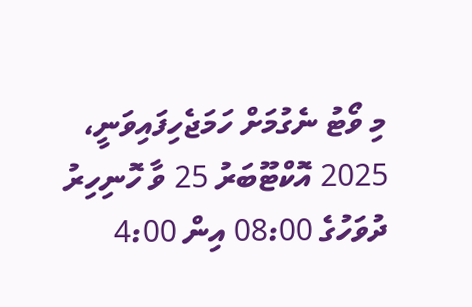މި ވޯޓު ނެގުމަށް ހަމަޖެހިފައިވަނީ، 2025 އޮކްޓޫބަރު 25 ވާ ހޮނިހިރު ދުވަހުގެ 08:00 އިން 4:00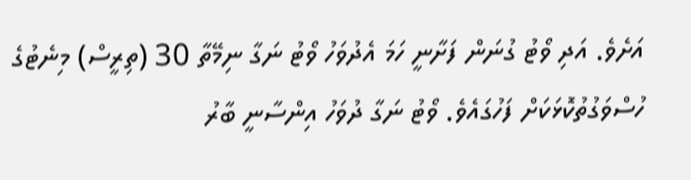އަށެވެ. އަދި ވޯޓު ގުނަން ފަށާނީ ހަމަ އެދުވަހު ވޯޓު ނަގާ ނިމޭތާ 30 (ތިރީސް) މިނެޓުގެ ހުސްވަގުތުކޮޅަކަށް ފަހުގައެވެ. ވޯޓު ނަގާ ދުވަހު އިންސާނީ ބާރު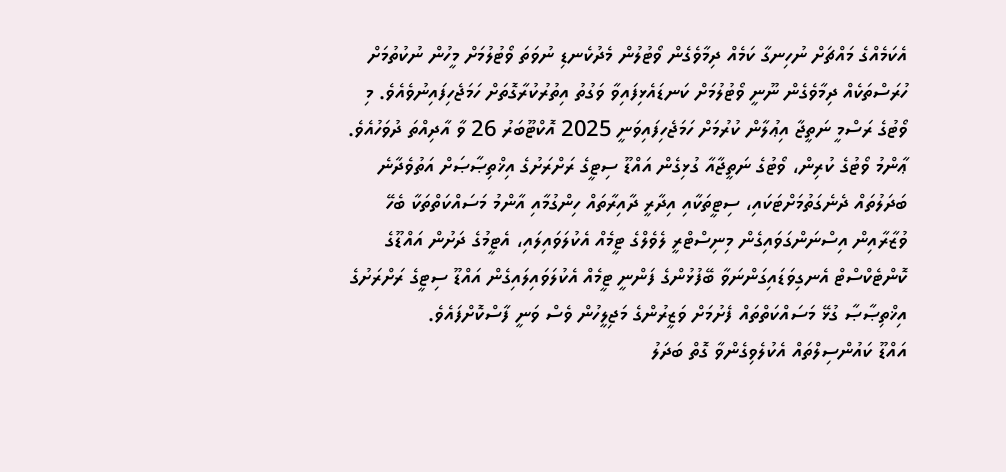އެކަމެއްގެ މައްޗަށް ނުހިނގާ ކަމެއް ދިމާވެގެން ވޯޓުލުން މެދުކެނޑި ނުވަތަ ވޯޓުލުމަށް މީހުން ނުކުތުމަށް ހުރަސްތަކެއް ދިމާވެގެން ނޫނީ ވޯޓުލުމަށް ކަނޑައެޅިފައިވާ ވަގުތު އިތުރުކުރާގޮތަށް ހަމަޖެހިފައިނުވެއެވެ. މި ވޯޓުގެ ރަސްމީ ނަތީޖާ އިޢުލާން ކުރުމަށް ހަމަޖެހިފައިވަނީ 2025 އޮކްޓޫބަރު 26 ވާ އާދިއްތަ ދުވަހުއެވެ.
ޢާންމު ވޯޓުގެ ކުރިން، ވޯޓުގެ ނަތީޖާއާ ގުޅިގެން އައްޑޫ ސިޓީގެ ރަށްރަށުގެ އިޚްތިޞާޞަށް އަތުވެދާނެ ބަދަލުތައް ދެނެގަތުމަށްޓަކައި، ސިޓީތަކާއި އިދާރީ ދާއިރާތައް ހިންގުމާއި އާންމު މަސައްކަތްތަކާ ބެހޭ ވުޒާރާއިން އިސްނަންގަވައިގެން މިނިސްޓްރީ ލެވެލްގެ ޓީމެއް އެކުލަވައިލައި، އެޓީމުގެ ދަށުން އައްޑޫގެ ކޮންޓެކްސްޓް އެނގިވަޑައިގަންނަވާ ބޭފުޅުންގެ ފަންނީ ޓީމެއް އެކުލަވައިލައިގެން އައްޑޫ ސިޓީގެ ރަށްރަށުގެ އިޚްތިޞާޞާ ގުޅޭ މަސައްކަތްތައް ފެށުމަށް ވަޒީރުންގެ މަޖިލީހުން ވެސް ވަނީ ފާސްކޮށްފައެވެ.
އައްޑޫ ކައުންސިލްތައް އެކުލެވިގެންވާ ގޮތް ބަދަލު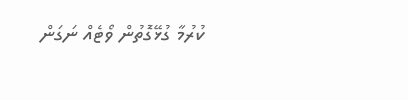ކުރުމާ ގުޅޭގޮތުން ވޯޓެއް ނަގަން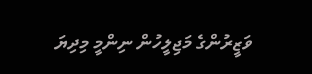ވަޒީރުންގެ މަޖިލީހުން ނިންމީ މިދިޔަ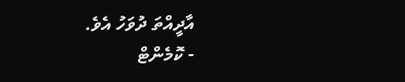އާދީއްތަ ދުވަހު އެވެ.
- ކޮމެންޓް